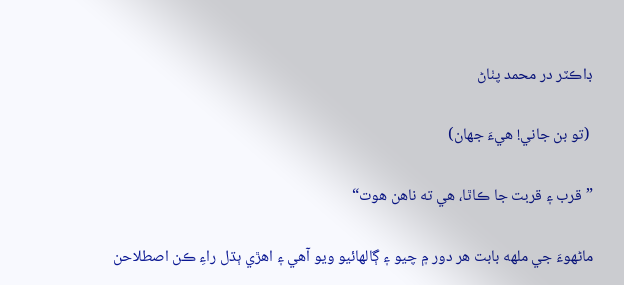ڊاڪٽر در محمد پٺاڻ

 (تو بن جاني! هيءَ جهان)

”قرب ۽ قربت جا ڪاٿا، هي ته ناهن هوت“

ماڻهوءَ جي ملهه بابت هر دور ۾ چيو ۽ ڳالهائيو ويو آهي ۽ اهڙي ٻڌل راءِ ڪن اصطلاحن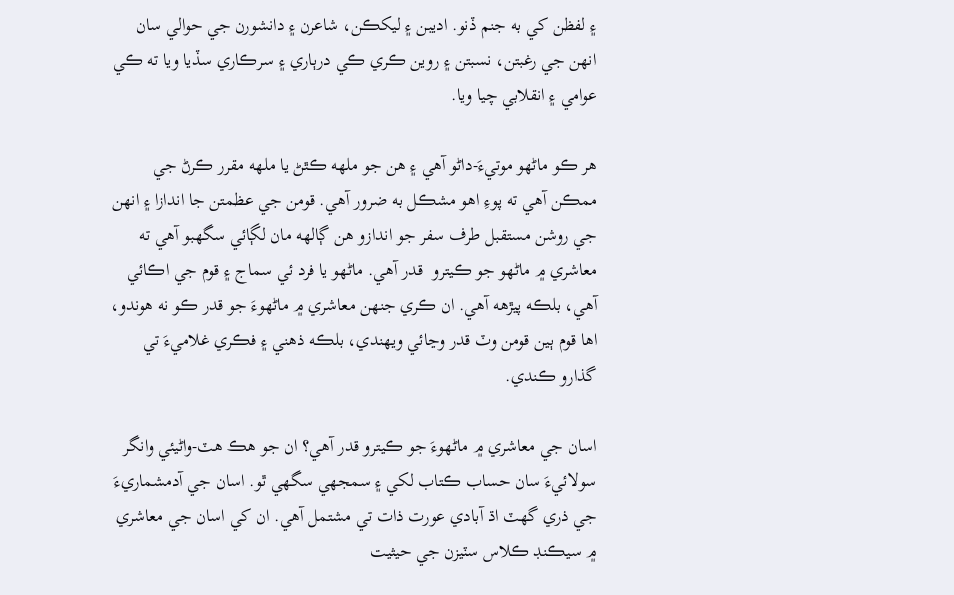۽ لفظن کي به جنم ڏنو. اديبن ۽ ليکڪن، شاعرن ۽ دانشورن جي حوالي سان انهن جي رغبتن، نسبتن ۽ روين ڪري ڪي درٻاري ۽ سرڪاري سڏيا ويا ته ڪي عوامي ۽ انقلابي چيا ويا.

هر ڪو ماڻهو موتيءَ-داڻو آهي ۽ هن جو ملهه ڪٿڻ يا ملهه مقرر ڪرڻ جي ممڪن آهي ته پوءِ اهو مشڪل به ضرور آهي. قومن جي عظمتن جا اندازا ۽ انهن جي روشن مستقبل طرف سفر جو اندازو هن ڳالهه مان لڳائي سگهبو آهي ته معاشري ۾ ماڻهو جو ڪيترو  قدر آهي. ماڻهو يا فرد ئي سماج ۽ قوم جي اڪائي آهي، بلڪه پيڙهه آهي. ان ڪري جنهن معاشري ۾ ماڻهوءَ جو قدر ڪو نه هوندو، اها قوم ٻين قومن وٽ قدر وڃائي ويهندي، بلڪه ذهني ۽ فڪري غلاميءَ تي گذارو ڪندي.

اسان جي معاشري ۾ ماڻهوءَ جو ڪيترو قدر آهي؟ ان جو هڪ هٽ-واڻيئي وانگر سولائيءَ سان حساب ڪتاب لکي ۽ سمجهي سگهي ٿو. اسان جي آدمشماريءَ جي ذري گهٽ اڌ آبادي عورت ذات تي مشتمل آهي. ان کي اسان جي معاشري ۾ سيڪنڊ ڪلاس سٽيزن جي حيثيت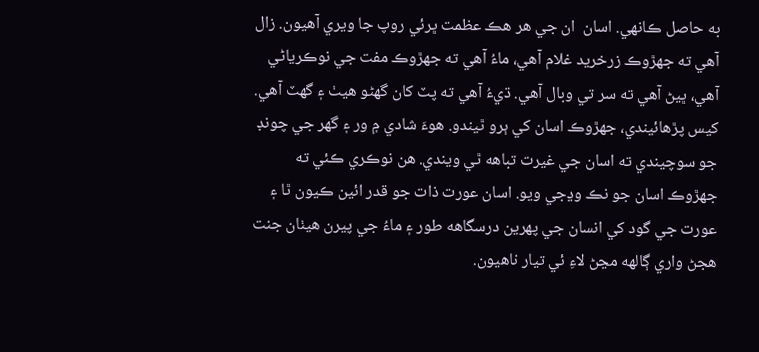به حاصل ڪانهي. اسان  ان جي هر هڪ عظمت ڀرئي روپ جا ويري آهيون. زال آهي ته جهڙوڪ زرخريد غلام آهي، ماءُ آهي ته جهڙوڪ مفت جي نوڪرياڻي آهي، ڀيڻ آهي ته سر تي وبال آهي. ڌيءُ آهي ته پٽ کان گهڻو هيٺ ۽ گهٽ آهي. کيس پڙهائيندي، جهڙوڪ اسان کي ٻرو ٿيندو. هوءَ شادي ۾ ور ۽ گهر جي چونڊ جو سوچيندي ته اسان جي غيرت تباهه ٿي ويندي. هن نوڪري ڪئي ته جهڙوڪ اسان جو نڪ وڍجي ويو. اسان عورت ذات جو قدر ائين ڪيون ٿا ۽ عورت جي گود کي انسان جي پهرين درسگاهه طور ۽ ماءُ جي پيرن هيٺان جنت هجڻ واري ڳالهه مڃڻ لاءِ ئي تيار ناهيون.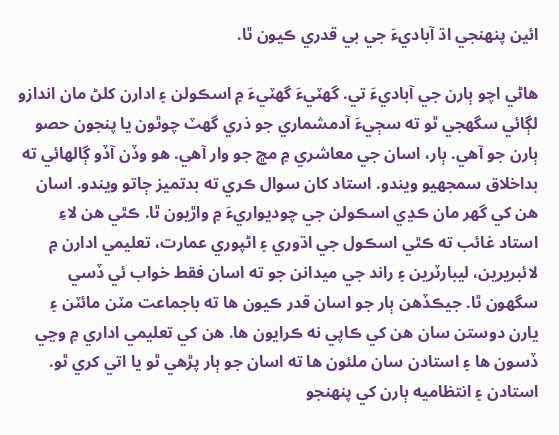ائين پنهنجي اڌ آباديءَ جي بي قدري ڪيون ٿا.

هاڻي اچو ٻارن جي آباديءَ تي. گهٽيءَ گهٽيءَ ۾ اسڪولن ۽ ادارن کلڻ مان اندازو لڳائي سگهجي ٿو ته سڄيءَ آدمشماري جو ذري گهٽ چوٿون يا پنجون حصو ٻارن جو آهي. ٻار، اسان جي معاشري ۾ مڇ جو وار آهي. هو وڏن آڏو ڳالهائي ته بداخلاق سمجهيو ويندو. استاد کان سوال ڪري ته بدتميز ڄاتو ويندو. اسان هن کي گهر مان ڪڍي اسڪولن جي چوديواريءَ ۾ واڙيون ٿا. ڪٿي هن لاءِ استاد غائب ته ڪٿي اسڪول جي اڌوري ۽ اڻپوري عمارت، تعليمي ادارن ۾ لائبريرين، ليبارٽرين ۽ راند جي ميدانن جو ته اسان فقط خواب ئي ڏسي سگهون ٿا. جيڪڏهن ٻار جو اسان قدر ڪيون ها ته باجماعت مٽن مائٽن ۽ يارن دوستن سان هن کي ڪاپي نه ڪرايون ها. هن کي تعليمي اداري ۾ وڃي ڏسون ها ۽ استادن سان ملئون ها ته اسان جو ٻار پڙهي ٿو يا اتي کري ٿو. استادن ۽ انتظاميه ٻارن کي پنهنجو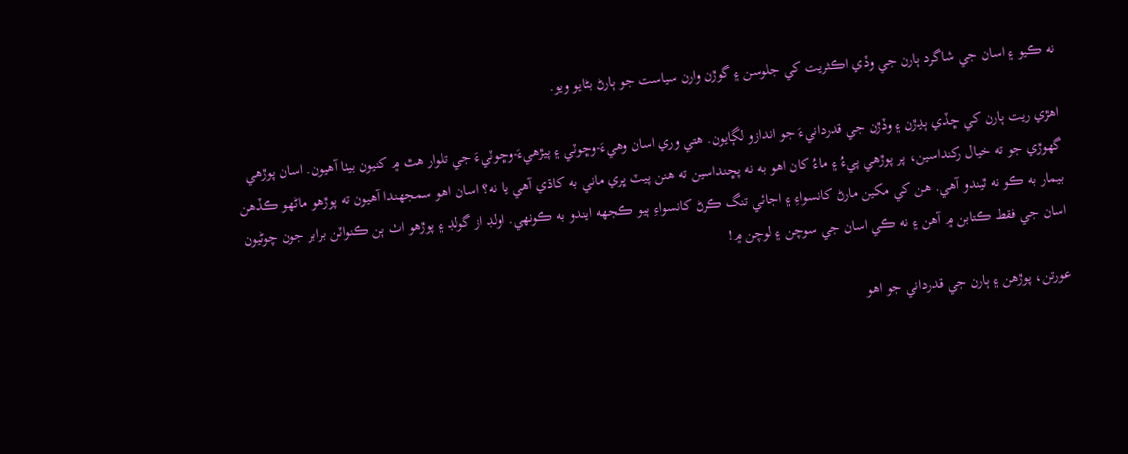نه ڪيو ۽ اسان جي شاگرد ٻارن جي وڏي اڪثريت کي جلوسن ۽ گوڙن وارن سياست جو ٻارڻ بڻايو ويو.

اهڙي ريت ٻارن کي ڇڏي ٻڍڙن ۽ وڏڙن جي قدردانيءَ جو اندازو لڳايون. هتي وري اسان وهيءَ-وڇوٽي ۽ پيڙهيءَ-وڇوٽيءَ جي تلوار هٿ ۾ کنيون بيٺا آهيون. اسان پوڙهي گهوڙي جو ته خيال رکنداسين، پر پوڙهي پيءُ ۽ ماءُ کان اهو به نه پڇنداسين ته هنن پيٽ ڀري ماني به کاڌي آهي يا نه؟ اسان اهو سمجهندا آهيون ته پوڙهو ماڻهو ڪڏهن بيمار به ڪو نه ٿيندو آهي. هن کي مکين مارڻ کانسواءِ ۽ اجائي تنگ ڪرڻ کانسواءِ ٻيو ڪجهه ايندو به ڪونهي. اولڊ از گولڊ ۽ پوڙهو اٺ ٻن ڪنواٽن برابر جون چوڻيون اسان جي فقط ڪتابن ۾ آهن ۽ نه ڪي اسان جي سوچن ۽ لوچن ۾!

عورتن، پوڙهن ۽ ٻارن جي قدرداني جو اهو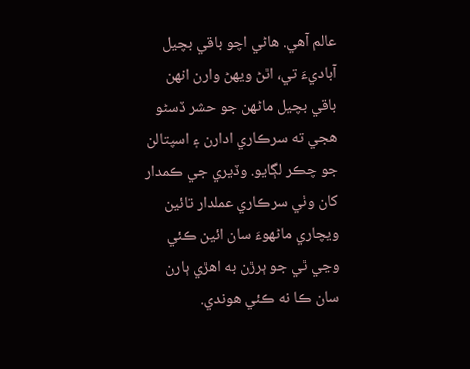عالم آهي. هاڻي اچو باقي بچيل آباديءَ تي، اٿڻ ويهڻ وارن انهن باقي بچيل ماڻهن جو حشر ڏسڻو هجي ته سرڪاري ادارن ۽ اسپتالن جو چڪر لڳايو. وڏيري جي ڪمدار کان وٺي سرڪاري عملدار تائين ويچاري ماڻهوءَ سان ائين ڪئي وڃي ٿي جو ٻرڙن به اهڙي ٻارن سان ڪا نه ڪئي هوندي.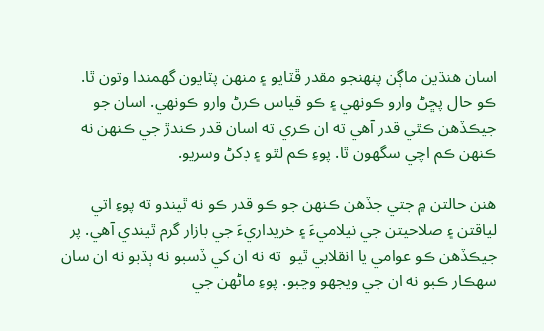اسان هنڌين ماڳن پنهنجو مقدر ڦٽايو ۽ منهن پٽايون گهمندا وتون ٿا. ڪو حال پڇڻ وارو ڪونهي ۽ ڪو قياس ڪرڻ وارو ڪونهي. اسان جو جيڪڏهن ڪٿي قدر آهي ته ان ڪري ته اسان قدر ڪندڙ جي ڪنهن نه ڪنهن ڪم اچي سگهون ٿا. پوءِ ڪم لٿو ۽ ڊکڻ وسريو.

هنن حالتن ۾ جتي جڏهن ڪنهن جو ڪو قدر ڪو نه ٿيندو ته پوءِ اتي لياقتن ۽ صلاحيتن جي نيلاميءَ ۽ خريداريءَ جي بازار گرم ٿيندي آهي. پر جيڪڏهن ڪو عوامي يا انقلابي ٿيو  ته نه ان کي ڏسبو نه ٻڌبو نه ان سان سهڪار ڪبو نه ان جي ويجهو وڃبو. پوءِ ماڻهن جي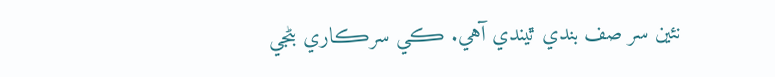نئين سر صف بندي ٿيندي آهي. ڪي سرڪاري بڻجي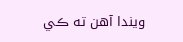ويندا آهن ته ڪي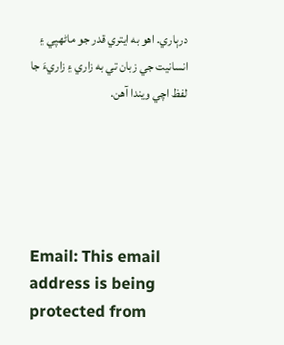درٻاري. اهو به ايتري قدر جو ماڻهپي ۽ انسانيت جي زبان تي به زاري ۽ زاريءَ جا لفظ اچي ويندا آهن.





Email: This email address is being protected from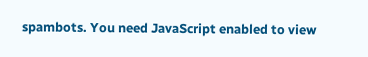spambots. You need JavaScript enabled to view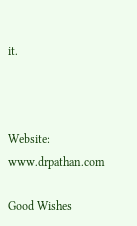it.



Website: www.drpathan.com

Good Wishes